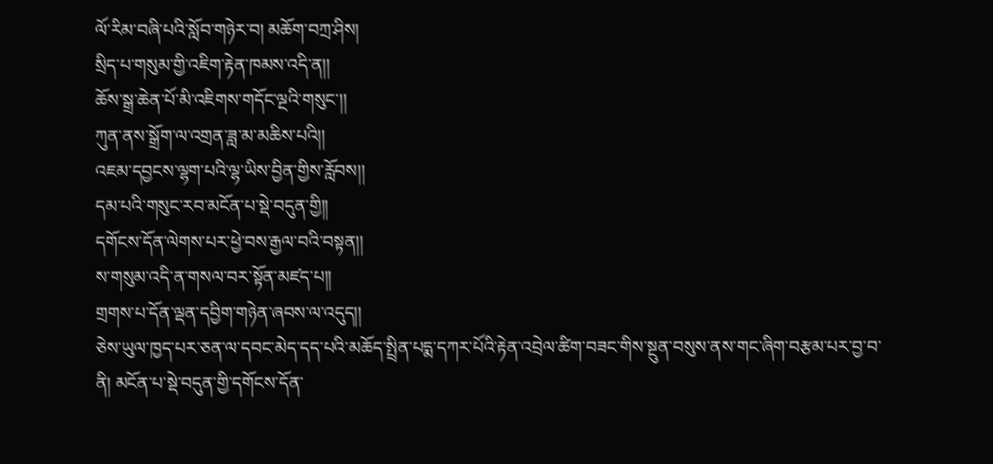ལོ་རིམ་བཞི་པའི་སློབ་གཉེར་བ། མཆོག་བཀྲ་ཤིས།
སྲིད་པ་གསུམ་གྱི་འཇིག་རྟེན་ཁམས་འདི་ན།།
ཆོས་སྒྲ་ཆེན་པོ་མི་འཇིགས་གདོང་ལྔའི་གསུང་།།
ཀུན་ནས་སྒྲོག་ལ་འགྲན་ཟླ་མ་མཆིས་པའི།།
འཇམ་དབྱངས་ལྷག་པའི་ལྷ་ཡིས་བྱིན་གྱིས་རློབས།།
དམ་པའི་གསུང་རབ་མངོན་པ་སྡེ་བདུན་གྱི།།
དགོངས་དོན་ལེགས་པར་ཕྱེ་བས་རྒྱལ་བའི་བསྟན།།
ས་གསུམ་འདི་ན་གསལ་བར་སྟོན་མཛད་པ།།
གྲགས་པ་དོན་ལྡན་དབྱིག་གཉེན་ཞབས་ལ་འདུད།།
ཅེས་ཡུལ་ཁྱད་པར་ཅན་ལ་དབང་མེད་དད་པའི་མཆོད་སྤྲིན་པདྨ་དཀར་པོའི་རྟེན་འབྲེལ་ཚིག་བཟང་གིས་སྔུན་བསུས་ནས་གང་ཞིག་བརྩམ་པར་བྱ་བ་ནི། མངོན་པ་སྡེ་བདུན་གྱི་དགོངས་དོན་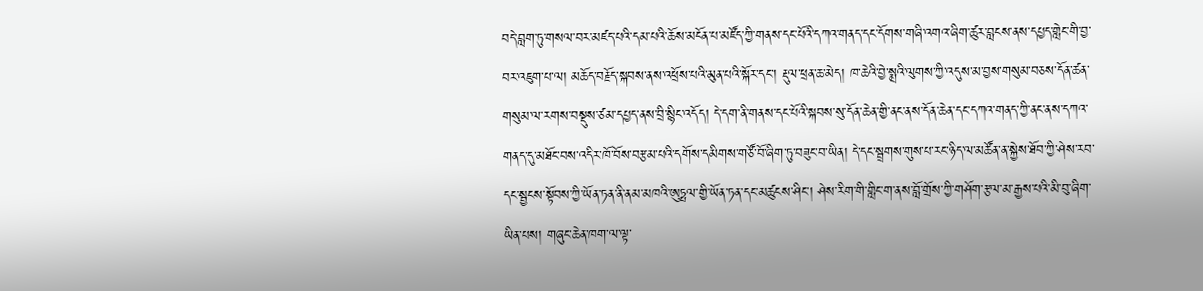བདེ་བླག་ཏུ་གསལ་བར་མཛད་པའི་དམ་པའི་ཆོས་མངོན་པ་མཛོད་ཀྱི་གནས་དང་པོའི་དཀའ་གནད་དང་དོགས་གཞི་འགའ་ཞིག་ཚུར་བླངས་ནས་དཔྱད་གླེང་གི་བྱ་བར་འཇུག་པ་ལ། མཆོད་བརྗོད་སྐབས་ནས་འཕྲོས་པའི་མུན་པའི་སྐོར་དང་། རྡུལ་ཕྲན་ཆ་མེད། ཁ་ཆེའི་བྱེ་སྨྲའི་ལུགས་ཀྱི་འདུས་མ་བྱས་གསུམ་བཅས་དོན་ཚན་གསུམ་ལ་རགས་བསྡུས་ཙམ་དཔྱད་ནས་བྲི་སྙིང་འདོད། དེ་དག་ནི་གནས་དང་པོའི་སྐབས་སུ་དོན་ཆེན་གྱི་ནང་ནས་དོན་ཆེན་དང་དཀའ་གནད་ཀྱི་ནང་ནས་དཀའ་གནད་དུ་མཐོང་བས་འདིར་ཁོ་བོས་བརྩམ་པའི་དགོས་དམིགས་གཙོ་བོ་ཞིག་ཏུ་བཟུང་བ་ཡིན། དེ་དང་སྦྲགས་གུས་པ་རང་ཉིད་ལ་མཚོན་ན་སྐྱེས་ཐོབ་ཀྱི་ཤེས་རབ་དང་སྦྱངས་སྟོབས་ཀྱི་ཡོན་ཏན་ནི་ནམ་མཁའི་ཨུཏྤལ་གྱི་ཡོན་ཏན་དང་མཚུངས་ཤིང་། ཤེས་རིག་གི་གླིང་ག་ནས་བློ་གྲོས་ཀྱི་གཤོག་རྩལ་མ་རྒྱས་པའི་མི་བུ་ཞིག་ཡིན་པས། གཞུང་ཆེན་ཁག་ལ་ལྟ་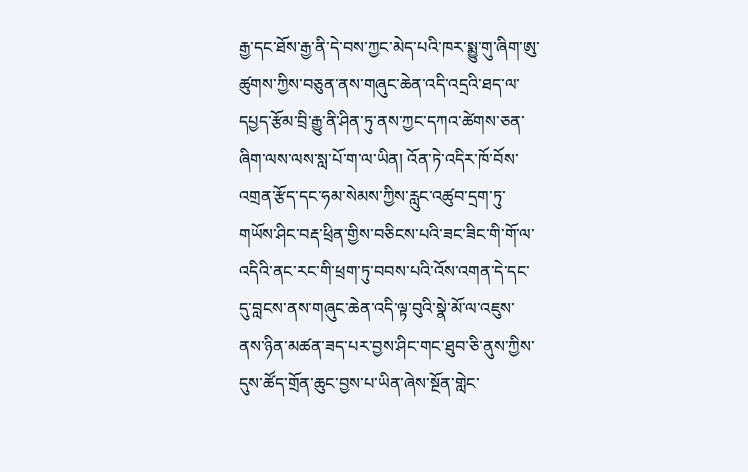རྒྱ་དང་ཐོས་རྒྱ་ནི་དེ་བས་ཀྱང་མེད་པའི་ཁར་སྨྱུ་གུ་ཞིག་ཨུ་ཚུགས་ཀྱིས་བཅུན་ནས་གཞུང་ཆེན་འདི་འདྲའི་ཐད་ལ་དཔྱད་རྩོམ་བྲི་རྒྱུ་ནི་ཤིན་ཏུ་ནས་ཀྱང་དཀའ་ཚེགས་ཅན་ཞིག་ལས་ལས་སླ་པོ་ག་ལ་ཡིན། འོན་ཏེ་འདིར་ཁོ་བོས་འགྲན་རྩོད་དང་ཧམ་སེམས་ཀྱིས་རླུང་འཚུབ་དྲག་ཏུ་གཡོས་ཤིང་བརྡ་ཕྲིན་གྱིས་བཅིངས་པའི་ཟང་ཟིང་གི་གོ་ལ་འདིའི་ནང་རང་གི་ཕྲག་ཏུ་བབས་པའི་འོས་འགན་དེ་དང་དུ་བླངས་ནས་གཞུང་ཆེན་འདི་ལྟ་བུའི་སྣེ་མོ་ལ་འཇུས་ནས་ཉིན་མཚན་ཟད་པར་བྱས་ཤིང་གང་ཐུབ་ཅི་ནུས་ཀྱིས་དུས་ཚོད་གྲོན་ཆུང་བྱས་པ་ཡིན་ཞེས་སྔོན་གླེང་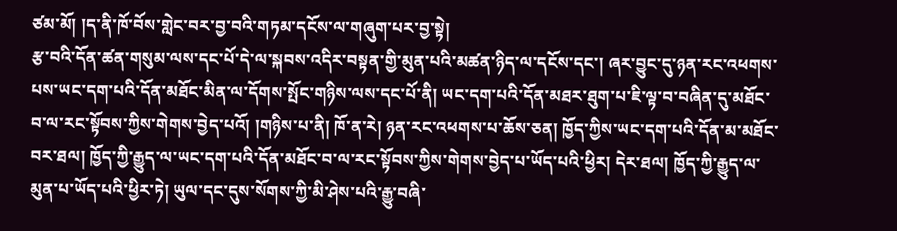ཙམ་མོ། །ད་ནི་ཁོ་བོས་གླེང་བར་བྱ་བའི་གཏམ་དངོས་ལ་གཞུག་པར་བྱ་སྟེ།
རྩ་བའི་དོན་ཚན་གསུམ་ལས་དང་པོ་དེ་ལ་སྐབས་འདིར་བསྟན་གྱི་མུན་པའི་མཚན་ཉིད་ལ་དངོས་དང་། ཞར་བྱུང་དུ་ཉན་རང་འཕགས་པས་ཡང་དག་པའི་དོན་མཐོང་མིན་ལ་དོགས་སྤོང་གཉིས་ལས་དང་པོ་ནི། ཡང་དག་པའི་དོན་མཐར་ཐུག་པ་ཇི་ལྟ་བ་བཞིན་དུ་མཐོང་བ་ལ་རང་སྟོབས་ཀྱིས་གེགས་བྱེད་པའོ། །གཉིས་པ་ནི། ཁོ་ན་རེ། ཉན་རང་འཕགས་པ་ཆོས་ཅན། ཁྱོད་ཀྱིས་ཡང་དག་པའི་དོན་མ་མཐོང་བར་ཐལ། ཁྱོད་ཀྱི་རྒྱུད་ལ་ཡང་དག་པའི་དོན་མཐོང་བ་ལ་རང་སྟོབས་ཀྱིས་གེགས་བྱེད་པ་ཡོད་པའི་ཕྱིར། དེར་ཐལ། ཁྱོད་ཀྱི་རྒྱུད་ལ་མུན་པ་ཡོད་པའི་ཕྱིར་ཏེ། ཡུལ་དང་དུས་སོགས་ཀྱི་མི་ཤེས་པའི་རྒྱུ་བཞི་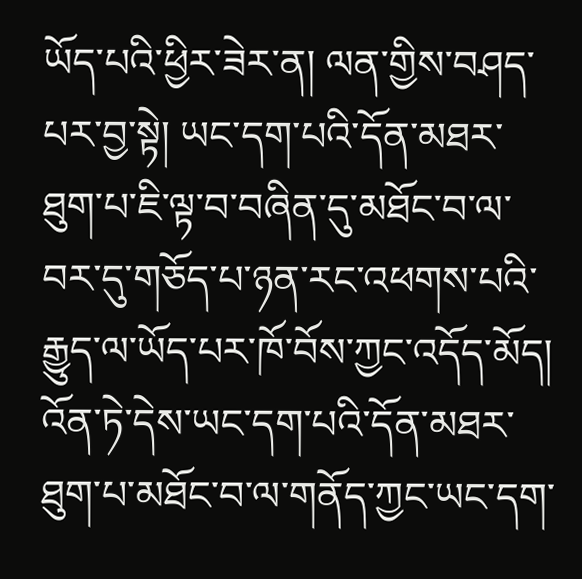ཡོད་པའི་ཕྱིར་ཟེར་ན། ལན་གྱིས་བཤད་པར་བྱ་སྟེ། ཡང་དག་པའི་དོན་མཐར་ཐུག་པ་ཇི་ལྟ་བ་བཞིན་དུ་མཐོང་བ་ལ་བར་དུ་གཅོད་པ་ཉན་རང་འཕགས་པའི་རྒྱུད་ལ་ཡོད་པར་ཁོ་བོས་ཀྱང་འདོད་མོད། འོན་ཏེ་དེས་ཡང་དག་པའི་དོན་མཐར་ཐུག་པ་མཐོང་བ་ལ་གནོད་ཀྱང་ཡང་དག་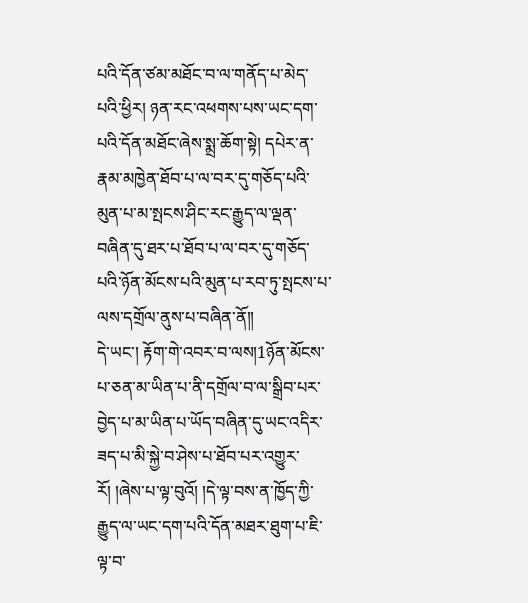པའི་དོན་ཙམ་མཐོང་བ་ལ་གནོད་པ་མེད་པའི་ཕྱིར། ཉན་རང་འཕགས་པས་ཡང་དག་པའི་དོན་མཐོང་ཞེས་སྨྲ་ཆོག་སྟེ། དཔེར་ན་རྣམ་མཁྱེན་ཐོབ་པ་ལ་བར་དུ་གཅོད་པའི་མུན་པ་མ་སྤངས་ཤིང་རང་རྒྱུད་ལ་ལྡན་བཞིན་དུ་ཐར་པ་ཐོབ་པ་ལ་བར་དུ་གཅོད་པའི་ཉོན་མོངས་པའི་མུན་པ་རབ་ཏུ་སྤངས་པ་ལས་དགྲོལ་ནུས་པ་བཞིན་ནོ།།
དེ་ཡང་། རྟོག་གེ་འབར་བ་ལས།1ཉོན་མོངས་པ་ཅན་མ་ཡིན་པ་ནི་དགྲོལ་བ་ལ་སྒྲིབ་པར་བྱེད་པ་མ་ཡིན་པ་ཡོད་བཞིན་དུ་ཡང་འདིར་ཟད་པ་མི་སྐྱེ་བ་ཤེས་པ་ཐོབ་པར་འགྱུར་རོ། །ཞེས་པ་ལྟ་བུའོ། །དེ་ལྟ་བས་ན་ཁྱོད་ཀྱི་རྒྱུད་ལ་ཡང་དག་པའི་དོན་མཐར་ཐུག་པ་ཇི་ལྟ་བ་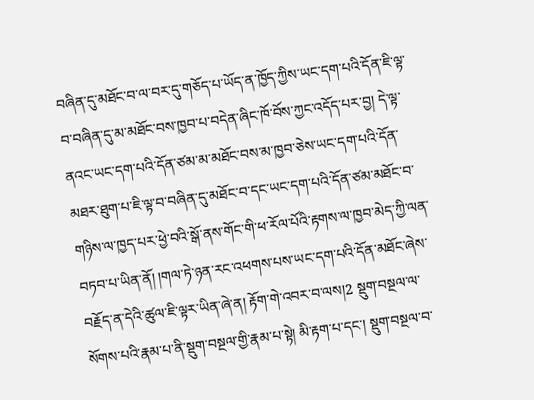བཞིན་དུ་མཐོང་བ་ལ་བར་དུ་གཅོད་པ་ཡོད་ན་ཁྱོད་ཀྱིས་ཡང་དག་པའི་དོན་ཇི་ལྟ་བ་བཞིན་དུ་མ་མཐོང་བས་ཁྱབ་པ་བདེན་ཞིང་ཁོ་བོས་ཀྱང་འདོད་པར་བྱ། དེ་ལྟ་ནའང་ཡང་དག་པའི་དོན་ཙམ་མ་མཐོང་བས་མ་ཁྱབ་ཅེས་ཡང་དག་པའི་དོན་མཐར་ཐུག་པ་ཇི་ལྟ་བ་བཞིན་དུ་མཐོང་བ་དང་ཡང་དག་པའི་དོན་ཙམ་མཐོང་བ་གཉིས་ལ་ཁྱད་པར་ཕྱེ་བའི་སྒོ་ནས་གོང་གི་ཕ་རོལ་པོའི་རྟགས་ལ་ཁྱབ་མེད་ཀྱི་ལན་བཏབ་པ་ཡིན་ནོ། །གལ་ཏེ་ཉན་རང་འཕགས་པས་ཡང་དག་པའི་དོན་མཐོང་ཞེས་བརྗོད་ན་དེའི་ཚུལ་ཇི་ལྟར་ཡིན་ཞེ་ན། རྟོག་གེ་འབར་བ་ལས།2 སྡུག་བསྔལ་ལ་སོགས་པའི་རྣམ་པ་ནི་སྡུག་བསྔལ་གྱི་རྣམ་པ་སྟེ། མི་རྟག་པ་དང་། སྡུག་བསྔལ་བ་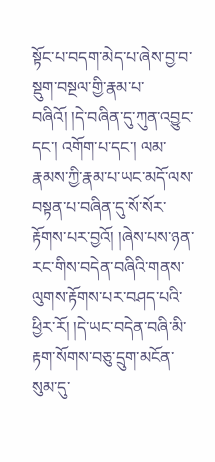སྟོང་པ་བདག་མེད་པ་ཞེས་བྱ་བ་སྡུག་བསྔལ་གྱི་རྣམ་པ་བཞིའོ། །དེ་བཞིན་དུ་ཀུན་འབྱུང་དང་། འགོག་པ་དང་། ལམ་རྣམས་ཀྱི་རྣམ་པ་ཡང་མདོ་ལས་བསྟན་པ་བཞིན་དུ་སོ་སོར་རྟོགས་པར་བྱའོ། །ཞེས་པས་ཉན་རང་གིས་བདེན་བཞིའི་གནས་ལུགས་རྟོགས་པར་བཤད་པའི་ཕྱིར་རོ། །དེ་ཡང་བདེན་བཞི་མི་རྟག་སོགས་བཅུ་དྲུག་མངོན་སུམ་དུ་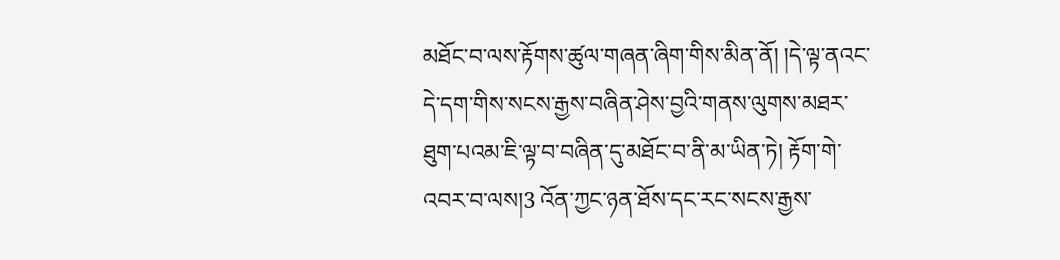མཐོང་བ་ལས་རྟོགས་ཚུལ་གཞན་ཞིག་གིས་མིན་ནོ། །དེ་ལྟ་ནའང་དེ་དག་གིས་སངས་རྒྱས་བཞིན་ཤེས་བྱའི་གནས་ལུགས་མཐར་ཐུག་པའམ་ཇི་ལྟ་བ་བཞིན་དུ་མཐོང་བ་ནི་མ་ཡིན་ཏེ། རྟོག་གེ་འབར་བ་ལས།3 འོན་ཀྱང་ཉན་ཐོས་དང་རང་སངས་རྒྱས་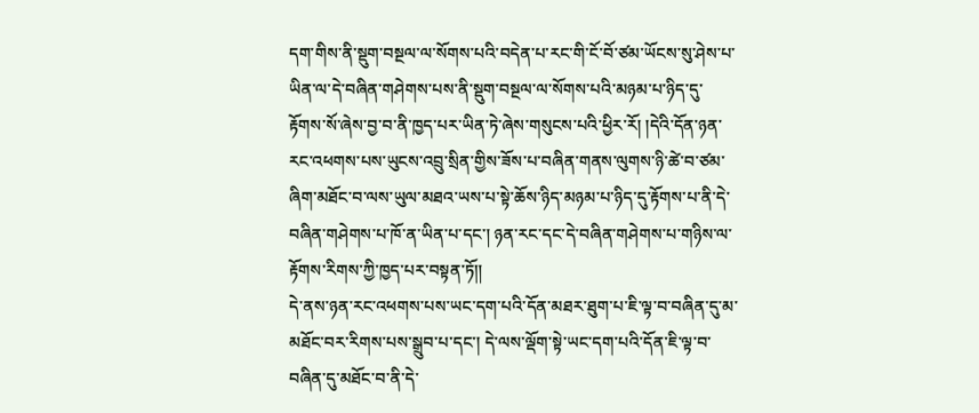དག་གིས་ནི་སྡུག་བསྔལ་ལ་སོགས་པའི་བདེན་པ་རང་གི་ངོ་བོ་ཙམ་ཡོངས་སུ་ཤེས་པ་ཡིན་ལ་དེ་བཞིན་གཤེགས་པས་ནི་སྡུག་བསྔལ་ལ་སོགས་པའི་མཉམ་པ་ཉིད་དུ་རྟོགས་སོ་ཞེས་བྱ་བ་ནི་ཁྱད་པར་ཡིན་ཏེ་ཞེས་གསུངས་པའི་ཕྱིར་རོ། །དེའི་དོན་ཉན་རང་འཕགས་པས་ཡུངས་འབྲུ་སྲིན་གྱིས་ཟོས་པ་བཞིན་གནས་ལུགས་ཉི་ཚེ་བ་ཙམ་ཞིག་མཐོང་བ་ལས་ཡུལ་མཐའ་ཡས་པ་སྟེ་ཆོས་ཉིད་མཉམ་པ་ཉིད་དུ་རྟོགས་པ་ནི་དེ་བཞིན་གཤེགས་པ་ཁོ་ན་ཡིན་པ་དང་། ཉན་རང་དང་དེ་བཞིན་གཤེགས་པ་གཉིས་ལ་རྟོགས་རིགས་ཀྱི་ཁྱད་པར་བསྟན་ཏོ།།
དེ་ནས་ཉན་རང་འཕགས་པས་ཡང་དག་པའི་དོན་མཐར་ཐུག་པ་ཇི་ལྟ་བ་བཞིན་དུ་མ་མཐོང་བར་རིགས་པས་སྒྲུབ་པ་དང་། དེ་ལས་ལྡོག་སྟེ་ཡང་དག་པའི་དོན་ཇི་ལྟ་བ་བཞིན་དུ་མཐོང་བ་ནི་དེ་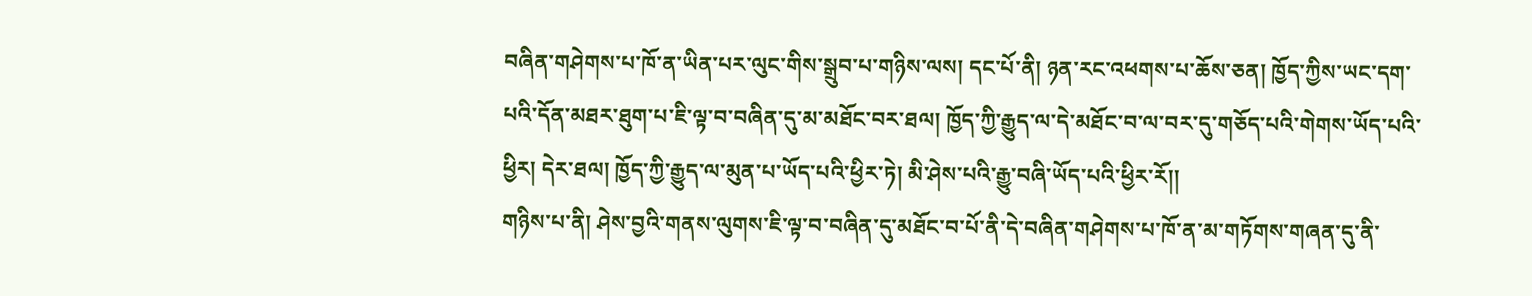བཞིན་གཤེགས་པ་ཁོ་ན་ཡིན་པར་ལུང་གིས་སྒྲུབ་པ་གཉིས་ལས། དང་པོ་ནི། ཉན་རང་འཕགས་པ་ཆོས་ཅན། ཁྱོད་ཀྱིས་ཡང་དག་པའི་དོན་མཐར་ཐུག་པ་ཇི་ལྟ་བ་བཞིན་དུ་མ་མཐོང་བར་ཐལ། ཁྱོད་ཀྱི་རྒྱུད་ལ་དེ་མཐོང་བ་ལ་བར་དུ་གཅོད་པའི་གེགས་ཡོད་པའི་ཕྱིར། དེར་ཐལ། ཁྱོད་ཀྱི་རྒྱུད་ལ་མུན་པ་ཡོད་པའི་ཕྱིར་ཏེ། མི་ཤེས་པའི་རྒྱུ་བཞི་ཡོད་པའི་ཕྱིར་རོ།།
གཉིས་པ་ནི། ཤེས་བྱའི་གནས་ལུགས་ཇི་ལྟ་བ་བཞིན་དུ་མཐོང་བ་པོ་ནི་དེ་བཞིན་གཤེགས་པ་ཁོ་ན་མ་གཏོགས་གཞན་དུ་ནི་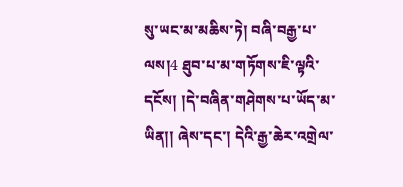སུ་ཡང་མ་མཆིས་ཏེ། བཞི་བརྒྱ་པ་ལས།4 ཐུབ་པ་མ་གཏོགས་ཇི་ལྟའི་དངོས། །དེ་བཞིན་གཤེགས་པ་ཡོད་མ་ཡིན།། ཞེས་དང་། དེའི་རྒྱ་ཆེར་འགྲེལ་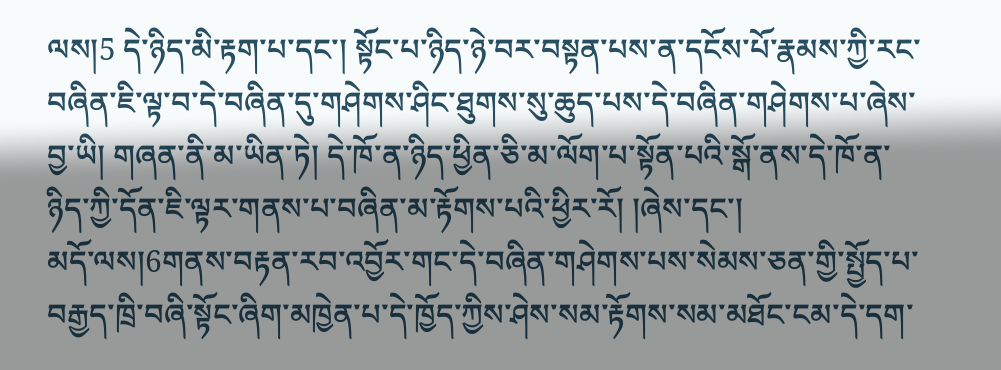ལས།5 དེ་ཉིད་མི་རྟག་པ་དང་། སྟོང་པ་ཉིད་ཉེ་བར་བསྟན་པས་ན་དངོས་པོ་རྣམས་ཀྱི་རང་བཞིན་ཇི་ལྟ་བ་དེ་བཞིན་དུ་གཤེགས་ཤིང་ཐུགས་སུ་ཆུད་པས་དེ་བཞིན་གཤེགས་པ་ཞེས་བྱ་ཡི། གཞན་ནི་མ་ཡིན་ཏེ། དེ་ཁོ་ན་ཉིད་ཕྱིན་ཅི་མ་ལོག་པ་སྟོན་པའི་སྒོ་ནས་དེ་ཁོ་ན་ཉིད་ཀྱི་དོན་ཇི་ལྟར་གནས་པ་བཞིན་མ་རྟོགས་པའི་ཕྱིར་རོ། །ཞེས་དང་།
མདོ་ལས།6གནས་བརྟན་རབ་འབྱོར་གང་དེ་བཞིན་གཤེགས་པས་སེམས་ཅན་གྱི་སྤྱོད་པ་བརྒྱད་ཁྲི་བཞི་སྟོང་ཞིག་མཁྱེན་པ་དེ་ཁྱོད་ཀྱིས་ཤེས་སམ་རྟོགས་སམ་མཐོང་ངམ་དེ་དག་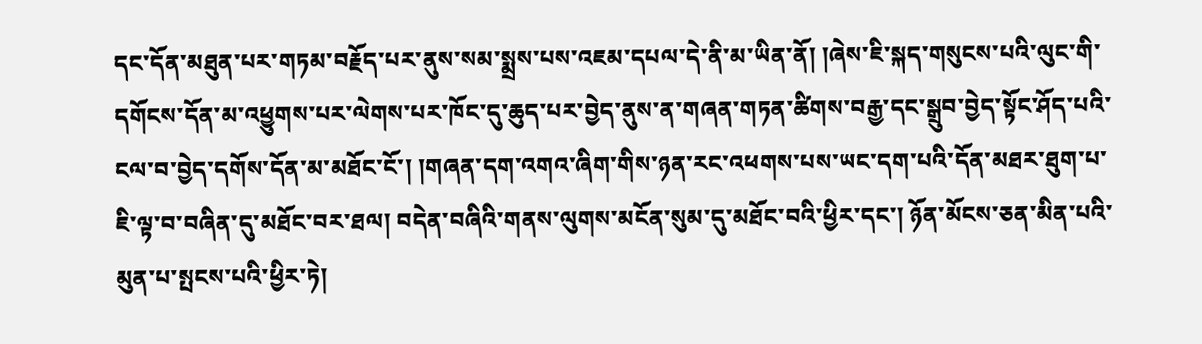དང་དོན་མཐུན་པར་གཏམ་བརྗོད་པར་ནུས་སམ་སྨྲས་པས་འཇམ་དཔལ་དེ་ནི་མ་ཡིན་ནོ། །ཞེས་ཇི་སྐད་གསུངས་པའི་ལུང་གི་དགོངས་དོན་མ་འཕྱུགས་པར་ལེགས་པར་ཁོང་དུ་ཆུད་པར་བྱེད་ནུས་ན་གཞན་གཏན་ཚིགས་བརྒྱ་དང་སྒྲུབ་བྱེད་སྟོང་ཤོད་པའི་ངལ་བ་བྱེད་དགོས་དོན་མ་མཐོང་ངོ་། །གཞན་དག་འགའ་ཞིག་གིས་ཉན་རང་འཕགས་པས་ཡང་དག་པའི་དོན་མཐར་ཐུག་པ་ཇི་ལྟ་བ་བཞིན་དུ་མཐོང་བར་ཐལ། བདེན་བཞིའི་གནས་ལུགས་མངོན་སུམ་དུ་མཐོང་བའི་ཕྱིར་དང་། ཉོན་མོངས་ཅན་མིན་པའི་མུན་པ་སྤངས་པའི་ཕྱིར་ཏེ།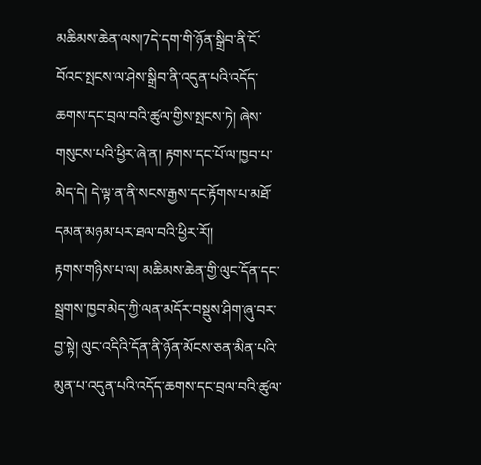མཆིམས་ཆེན་ལས།7དེ་དག་གི་ཉོན་སྒྲིབ་ནི་ངོ་བོའང་སྤངས་ལ་ཤེས་སྒྲིབ་ནི་འདུན་པའི་འདོད་ཆགས་དང་བྲལ་བའི་ཚུལ་གྱིས་སྤངས་ཏེ། ཞེས་གསུངས་པའི་ཕྱིར་ཞེ་ན། རྟགས་དང་པོ་ལ་ཁྱབ་པ་མེད་དེ། དེ་ལྟ་ན་ནི་སངས་རྒྱས་དང་རྟོགས་པ་མཐོ་དམན་མཉམ་པར་ཐལ་བའི་ཕྱིར་རོ།།
རྟགས་གཉིས་པ་ལ། མཆིམས་ཆེན་གྱི་ལུང་དོན་དང་སྦྲགས་ཁྱབ་མེད་ཀྱི་ལན་མདོར་བསྡུས་ཤིག་ཞུ་བར་བྱ་སྟེ། ལུང་འདིའི་དོན་ནི་ཉོན་མོངས་ཅན་མིན་པའི་མུན་པ་འདུན་པའི་འདོད་ཆགས་དང་བྲལ་བའི་ཚུལ་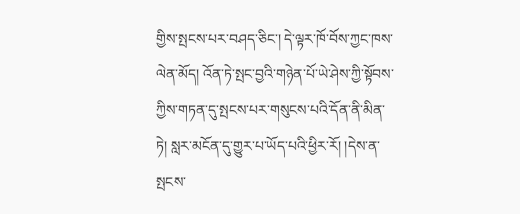གྱིས་སྤངས་པར་བཤད་ཅིང་། དེ་ལྟར་ཁོ་བོས་ཀྱང་ཁས་ལེན་མོད། འོན་ཏེ་སྤང་བྱའི་གཉེན་པོ་ཡེ་ཤེས་ཀྱི་སྟོབས་ཀྱིས་གཏན་དུ་སྤངས་པར་གསུངས་པའི་དོན་ནི་མིན་ཏེ། སླར་མངོན་དུ་གྱུར་པ་ཡོད་པའི་ཕྱིར་རོ། །དེས་ན་སྤངས་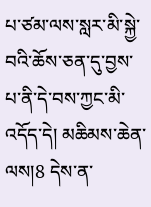པ་ཙམ་ལས་སླར་མི་སྐྱེ་བའི་ཆོས་ཅན་དུ་བྱས་པ་ནི་དེ་བས་ཀྱང་མི་འདོད་དེ། མཆིམས་ཆེན་ལས།8 དེས་ན་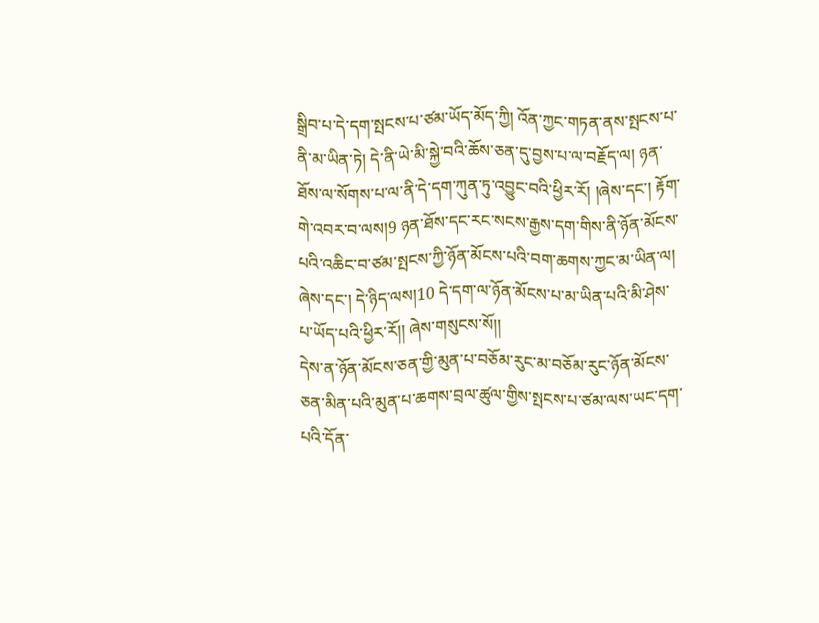སྒྲིབ་པ་དེ་དག་སྤངས་པ་ཙམ་ཡོད་མོད་ཀྱི། འོན་ཀྱང་གཏན་ནས་སྤངས་པ་ནི་མ་ཡིན་ཏེ། དེ་ནི་ཡེ་མི་སྐྱེ་བའི་ཆོས་ཅན་དུ་བྱས་པ་ལ་བརྗོད་ལ། ཉན་ཐོས་ལ་སོགས་པ་ལ་ནི་དེ་དག་ཀུན་ཏུ་འབྱུང་བའི་ཕྱིར་རོ། །ཞེས་དང་། རྟོག་གེ་འབར་བ་ལས།9 ཉན་ཐོས་དང་རང་སངས་རྒྱས་དག་གིས་ནི་ཉོན་མོངས་པའི་འཆིང་བ་ཙམ་སྤངས་ཀྱི་ཉོན་མོངས་པའི་བག་ཆགས་ཀྱང་མ་ཡིན་ལ། ཞེས་དང་། དེ་ཉིད་ལས།10 དེ་དག་ལ་ཉོན་མོངས་པ་མ་ཡིན་པའི་མི་ཤེས་པ་ཡོད་པའི་ཕྱིར་རོ།། ཞེས་གསུངས་སོ།།
དེས་ན་ཉོན་མོངས་ཅན་གྱི་མུན་པ་བཅོམ་རུང་མ་བཅོམ་རུང་ཉོན་མོངས་ཅན་མིན་པའི་མུན་པ་ཆགས་བྲལ་ཚུལ་གྱིས་སྤངས་པ་ཙམ་ལས་ཡང་དག་པའི་དོན་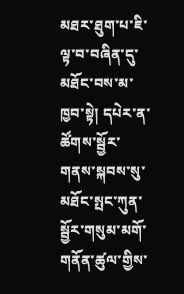མཐར་ཐུག་པ་ཇི་ལྟ་བ་བཞིན་དུ་མཐོང་བས་མ་ཁྱབ་སྟེ། དཔེར་ན་ཚོགས་སྦྱོར་གནས་སྐབས་སུ་མཐོང་སྤང་ཀུན་སྦྱོར་གསུམ་མགོ་གནོན་ཚུལ་གྱིས་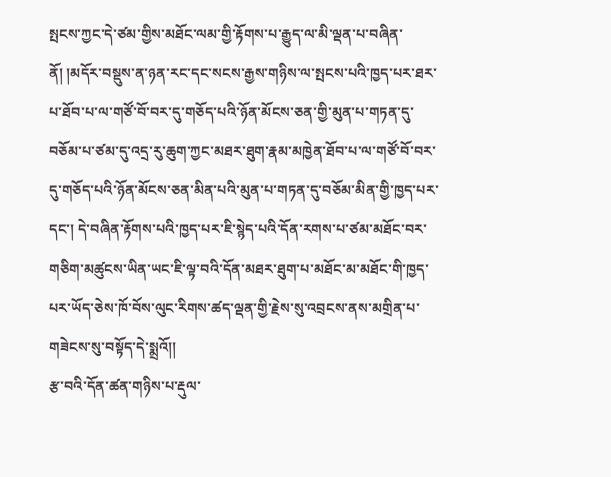སྤངས་ཀྱང་དེ་ཙམ་གྱིས་མཐོང་ལམ་གྱི་རྟོགས་པ་རྒྱུད་ལ་མི་ལྡན་པ་བཞིན་ནོ། །མདོར་བསྡུས་ན་ཉན་རང་དང་སངས་རྒྱས་གཉིས་ལ་སྤངས་པའི་ཁྱད་པར་ཐར་པ་ཐོབ་པ་ལ་གཙོ་བོ་བར་དུ་གཅོད་པའི་ཉོན་མོངས་ཅན་གྱི་མུན་པ་གཏན་དུ་བཅོམ་པ་ཙམ་དུ་འདྲ་རུ་ཆུག་ཀྱང་མཐར་ཐུག་རྣམ་མཁྱེན་ཐོབ་པ་ལ་གཙོ་བོ་བར་དུ་གཅོད་པའི་ཉོན་མོངས་ཅན་མིན་པའི་མུན་པ་གཏན་དུ་བཅོམ་མིན་གྱི་ཁྱད་པར་དང་། དེ་བཞིན་རྟོགས་པའི་ཁྱད་པར་ཇི་སྙེད་པའི་དོན་རགས་པ་ཙམ་མཐོང་བར་གཅིག་མཚུངས་ཡིན་ཡང་ཇི་ལྟ་བའི་དོན་མཐར་ཐུག་པ་མཐོང་མ་མཐོང་གི་ཁྱད་པར་ཡོད་ཅེས་ཁོ་བོས་ལུང་རིགས་ཚད་ལྡན་གྱི་རྗེས་སུ་འབྲངས་ནས་མགྲིན་པ་གཟེངས་སུ་བསྟོད་དེ་སྨྲའོ།།
རྩ་བའི་དོན་ཚན་གཉིས་པ་རྡུལ་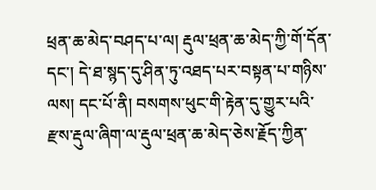ཕྲན་ཆ་མེད་བཤད་པ་ལ། རྡུལ་ཕྲན་ཆ་མེད་ཀྱི་གོ་དོན་དང་། དེ་ཐ་སྙད་དུ་ཤིན་ཏུ་འཐད་པར་བསྟན་པ་གཉིས་ལས། དང་པོ་ནི། བསགས་ཕུང་གི་རྟེན་དུ་གྱུར་པའི་རྫས་རྡུལ་ཞིག་ལ་རྡུལ་ཕྲན་ཆ་མེད་ཅེས་རྗོད་ཀྱིན་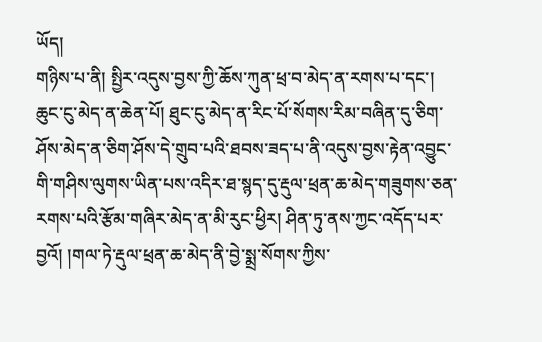ཡོད།
གཉིས་པ་ནི། སྤྱིར་འདུས་བྱས་ཀྱི་ཆོས་ཀུན་ཕྲ་བ་མེད་ན་རགས་པ་དང་། ཆུང་ངུ་མེད་ན་ཆེན་པོ། ཐུང་ངུ་མེད་ན་རིང་པོ་སོགས་རིམ་བཞིན་དུ་ཅིག་ཤོས་མེད་ན་ཅིག་ཤོས་དེ་གྲུབ་པའི་ཐབས་ཟད་པ་ནི་འདུས་བྱས་རྟེན་འབྱུང་གི་གཤིས་ལུགས་ཡིན་པས་འདིར་ཐ་སྙད་དུ་རྡུལ་ཕྲན་ཆ་མེད་གཟུགས་ཅན་རགས་པའི་རྩོམ་གཞིར་མེད་ན་མི་རུང་ཕྱིར། ཤིན་ཏུ་ནས་ཀྱང་འདོད་པར་བྱའོ། །གལ་ཏེ་རྡུལ་ཕྲན་ཆ་མེད་ནི་བྱེ་སྨྲ་སོགས་ཀྱིས་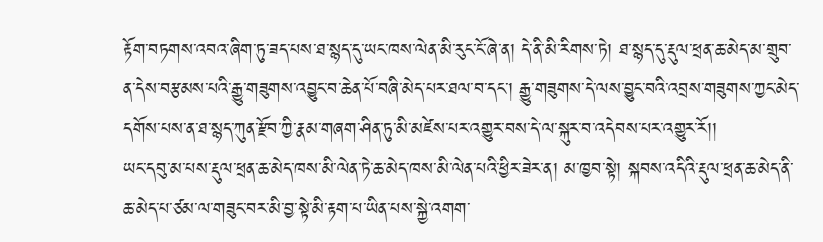རྟོག་བཏགས་འབའ་ཞིག་ཏུ་ཟད་པས་ཐ་སྙད་དུ་ཡང་ཁས་ལེན་མི་རུང་ངོ་ཞེ་ན། དེ་ནི་མི་རིགས་ཏེ། ཐ་སྙད་དུ་རྡུལ་ཕྲན་ཆ་མེད་མ་གྲུབ་ན་དེས་བརྩམས་པའི་རྒྱུ་གཟུགས་འབྱུང་བ་ཆེན་པོ་བཞི་མེད་པར་ཐལ་བ་དང་། རྒྱུ་གཟུགས་དེ་ལས་བྱུང་བའི་འབྲས་གཟུགས་ཀྱང་མེད་དགོས་པས་ན་ཐ་སྙད་ཀུན་རྫོབ་ཀྱི་རྣམ་གཞག་ཤིན་ཏུ་མི་མཛེས་པར་འགྱུར་བས་དེ་ལ་སྐུར་བ་འདེབས་པར་འགྱུར་རོ།།
ཡང་དབུ་མ་པས་རྡུལ་ཕྲན་ཆ་མེད་ཁས་མི་ལེན་ཏེ་ཆ་མེད་ཁས་མི་ལེན་པའི་ཕྱིར་ཟེར་ན། མ་ཁྱབ་སྟེ། སྐབས་འདིའི་རྡུལ་ཕྲན་ཆ་མེད་ནི་ཆ་མེད་པ་ཙམ་ལ་གཟུང་བར་མི་བྱ་སྟེ་མི་རྟག་པ་ཡིན་པས་སྐྱེ་འགག་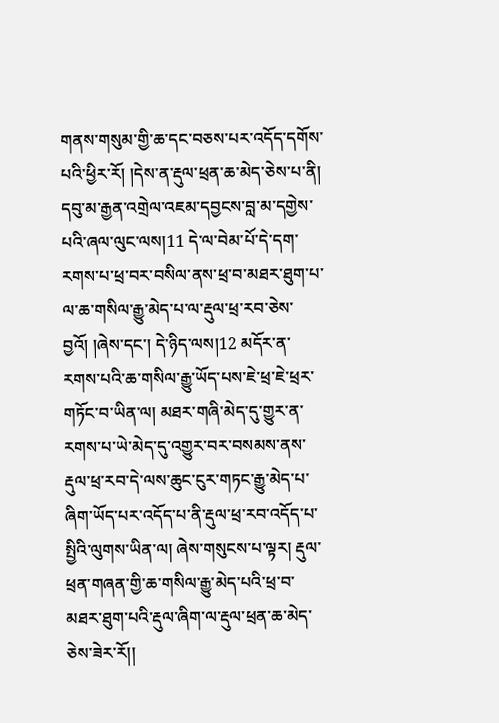གནས་གསུམ་གྱི་ཆ་དང་བཅས་པར་འདོད་དགོས་པའི་ཕྱིར་རོ། །དེས་ན་རྡུལ་ཕྲན་ཆ་མེད་ཅེས་པ་ནི། དབུ་མ་རྒྱན་འགྲེལ་འཇམ་དབྱངས་བླ་མ་དགྱེས་པའི་ཞལ་ལུང་ལས།11 དེ་ལ་བེམ་པོ་དེ་དག་རགས་པ་ཕྲ་བར་བསིལ་ནས་ཕྲ་བ་མཐར་ཐུག་པ་ལ་ཆ་གསིལ་རྒྱུ་མེད་པ་ལ་རྡུལ་ཕྲ་རབ་ཅེས་བྱའོ། །ཞེས་དང་། དེ་ཉིད་ལས།12 མདོར་ན་རགས་པའི་ཆ་གསིལ་རྒྱུ་ཡོད་པས་ཇེ་ཕྲ་ཇེ་ཕྲར་གཏོང་བ་ཡིན་ལ། མཐར་གཞི་མེད་དུ་གྱུར་ན་རགས་པ་ཡེ་མེད་དུ་འགྱུར་བར་བསམས་ནས་རྡུལ་ཕྲ་རབ་དེ་ལས་ཆུང་ངུར་གཏང་རྒྱུ་མེད་པ་ཞིག་ཡོད་པར་འདོད་པ་ནི་རྡུལ་ཕྲ་རབ་འདོད་པ་སྤྱིའི་ལུགས་ཡིན་ལ། ཞེས་གསུངས་པ་ལྟར། རྡུལ་ཕྲན་གཞན་གྱི་ཆ་གསིལ་རྒྱུ་མེད་པའི་ཕྲ་བ་མཐར་ཐུག་པའི་རྡུལ་ཞིག་ལ་རྡུལ་ཕྲན་ཆ་མེད་ཅེས་ཟེར་རོ།།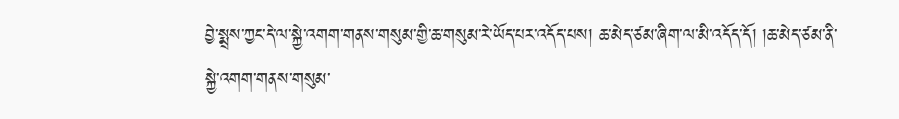བྱེ་སྨྲས་ཀྱང་དེ་ལ་སྐྱེ་འགག་གནས་གསུམ་གྱི་ཆ་གསུམ་རེ་ཡོད་པར་འདོད་པས། ཆ་མེད་ཙམ་ཞིག་ལ་མི་འདོད་དོ། །ཆ་མེད་ཙམ་ནི་སྐྱེ་འགག་གནས་གསུམ་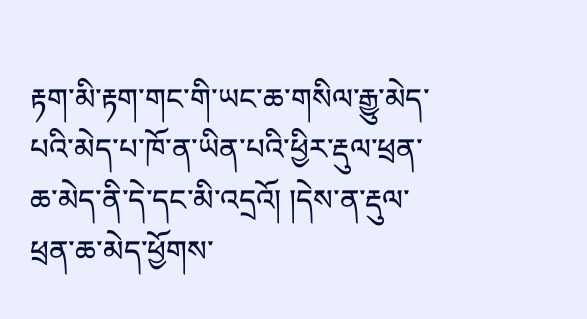རྟག་མི་རྟག་གང་གི་ཡང་ཆ་གསིལ་རྒྱུ་མེད་པའི་མེད་པ་ཁོ་ན་ཡིན་པའི་ཕྱིར་རྡུལ་ཕྲན་ཆ་མེད་ནི་དེ་དང་མི་འདྲའོ། །དེས་ན་རྡུལ་ཕྲན་ཆ་མེད་ཕྱོགས་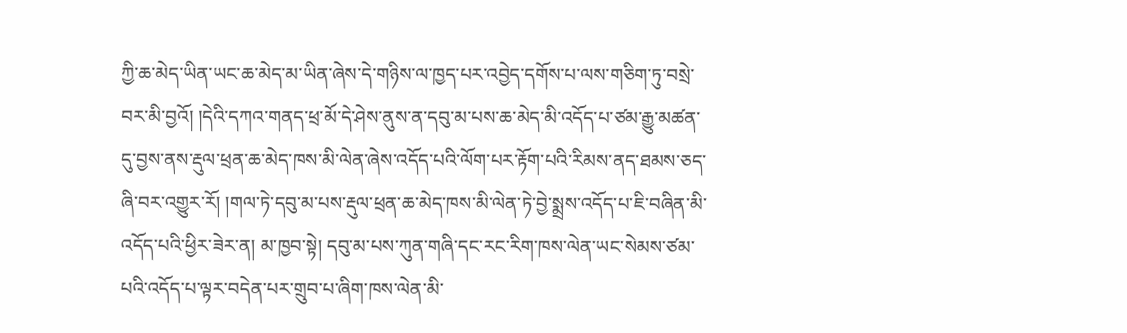ཀྱི་ཆ་མེད་ཡིན་ཡང་ཆ་མེད་མ་ཡིན་ཞེས་དེ་གཉིས་ལ་ཁྱད་པར་འབྱེད་དགོས་པ་ལས་གཅིག་ཏུ་བསྲེ་བར་མི་བྱའོ། །དེའི་དཀའ་གནད་ཕྲ་མོ་དེ་ཤེས་ནུས་ན་དབུ་མ་པས་ཆ་མེད་མི་འདོད་པ་ཙམ་རྒྱུ་མཚན་དུ་བྱས་ནས་རྡུལ་ཕྲན་ཆ་མེད་ཁས་མི་ལེན་ཞེས་འདོད་པའི་ལོག་པར་རྟོག་པའི་རིམས་ནད་ཐམས་ཅད་ཞི་བར་འགྱུར་རོ། །གལ་ཏེ་དབུ་མ་པས་རྡུལ་ཕྲན་ཆ་མེད་ཁས་མི་ལེན་ཏེ་བྱེ་སྨྲས་འདོད་པ་ཇི་བཞིན་མི་འདོད་པའི་ཕྱིར་ཟེར་ན། མ་ཁྱབ་སྟེ། དབུ་མ་པས་ཀུན་གཞི་དང་རང་རིག་ཁས་ལེན་ཡང་སེམས་ཙམ་པའི་འདོད་པ་ལྟར་བདེན་པར་གྲུབ་པ་ཞིག་ཁས་ལེན་མི་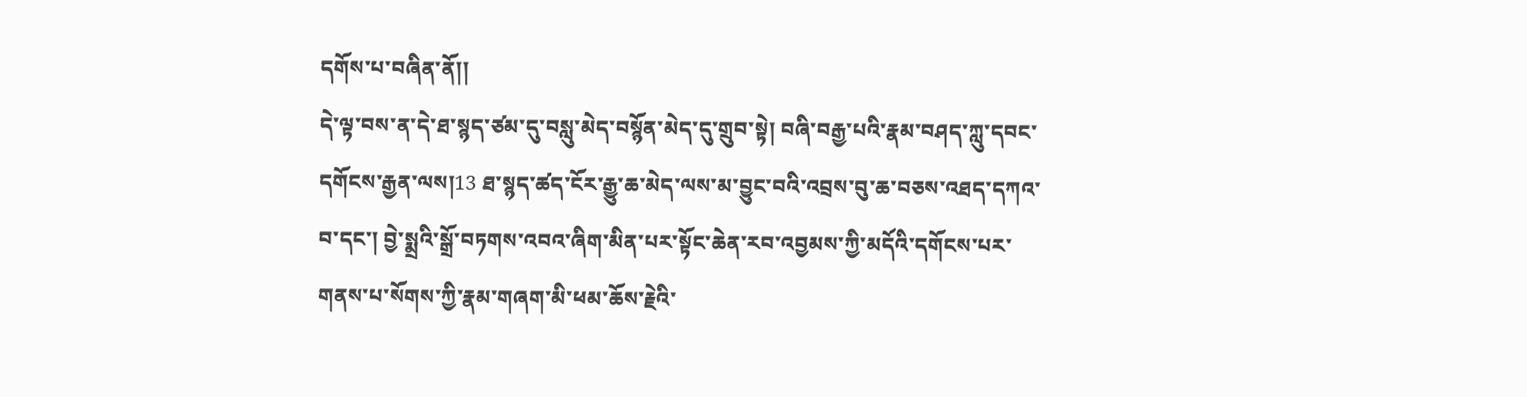དགོས་པ་བཞིན་ནོ།།
དེ་ལྟ་བས་ན་དེ་ཐ་སྙད་ཙམ་དུ་བསླུ་མེད་བསྙོན་མེད་དུ་གྲུབ་སྟེ། བཞི་བརྒྱ་པའི་རྣམ་བཤད་ཀླུ་དབང་དགོངས་རྒྱན་ལས།13 ཐ་སྙད་ཚད་ངོར་རྒྱུ་ཆ་མེད་ལས་མ་བྱུང་བའི་འབྲས་བུ་ཆ་བཅས་འཐད་དཀའ་བ་དང་། བྱེ་སྨྲའི་སྒྲོ་བཏགས་འབའ་ཞིག་མིན་པར་སྟོང་ཆེན་རབ་འབྱམས་ཀྱི་མདོའི་དགོངས་པར་གནས་པ་སོགས་ཀྱི་རྣམ་གཞག་མི་ཕམ་ཆོས་རྗེའི་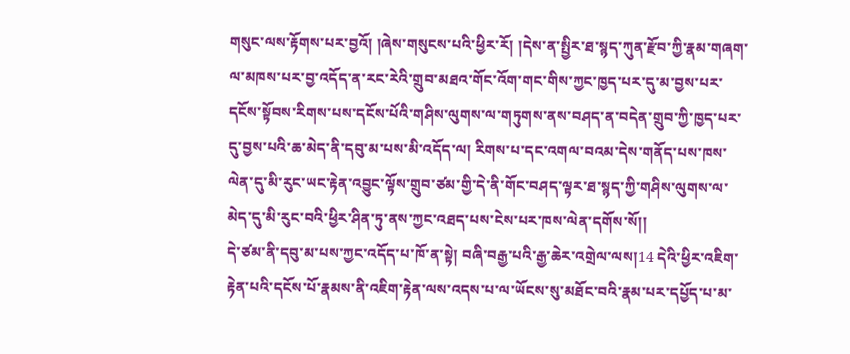གསུང་ལས་རྟོགས་པར་བྱའོ། །ཞེས་གསུངས་པའི་ཕྱིར་རོ། །དེས་ན་སྤྱིར་ཐ་སྙད་ཀུན་རྫོབ་ཀྱི་རྣམ་གཞག་ལ་མཁས་པར་བྱ་འདོད་ན་རང་རེའི་གྲུབ་མཐའ་གོང་འོག་གང་གིས་ཀྱང་ཁྱད་པར་དུ་མ་བྱས་པར་དངོས་སྟོབས་རིགས་པས་དངོས་པོའི་གཤིས་ལུགས་ལ་གཏུགས་ནས་བཤད་ན་བདེན་གྲུབ་ཀྱི་ཁྱད་པར་དུ་བྱས་པའི་ཆ་མེད་ནི་དབུ་མ་པས་མི་འདོད་ལ། རིགས་པ་དང་འགལ་བའམ་དེས་གནོད་པས་ཁས་ལེན་དུ་མི་རུང་ཡང་རྟེན་འབྱུང་ལྟོས་གྲུབ་ཙམ་གྱི་དེ་ནི་གོང་བཤད་ལྟར་ཐ་སྙད་ཀྱི་གཤིས་ལུགས་ལ་མེད་དུ་མི་རུང་བའི་ཕྱིར་ཤིན་ཏུ་ནས་ཀྱང་འཐད་པས་ངེས་པར་ཁས་ལེན་དགོས་སོ།།
དེ་ཙམ་ནི་དབུ་མ་པས་ཀྱང་འདོད་པ་ཁོ་ན་སྟེ། བཞི་བརྒྱ་པའི་རྒྱ་ཆེར་འགྲེལ་ལས།14 དེའི་ཕྱིར་འཇིག་རྟེན་པའི་དངོས་པོ་རྣམས་ནི་འཇིག་རྟེན་ལས་འདས་པ་ལ་ཡོངས་སུ་མཐོང་བའི་རྣམ་པར་དཔྱོད་པ་མ་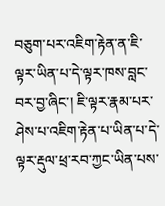བཅུག་པར་འཇིག་རྟེན་ན་ཇི་ལྟར་ཡིན་པ་དེ་ལྟར་ཁས་བླང་བར་བྱ་ཞིང་། ཇི་ལྟར་རྣམ་པར་ཤེས་པ་འཇིག་རྟེན་པ་ཡིན་པ་དེ་ལྟར་རྡུལ་ཕྲ་རབ་ཀྱང་ཡིན་པས་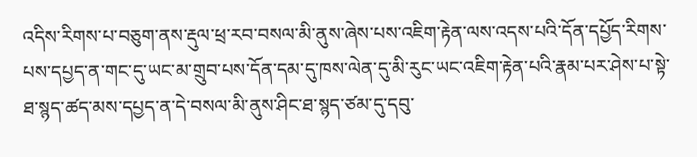འདིས་རིགས་པ་བཅུག་ནས་རྡུལ་ཕྲ་རབ་བསལ་མི་ནུས་ཞེས་པས་འཇིག་རྟེན་ལས་འདས་པའི་དོན་དཔྱོད་རིགས་པས་དཔྱད་ན་གང་དུ་ཡང་མ་གྲུབ་པས་དོན་དམ་དུ་ཁས་ལེན་དུ་མི་རུང་ཡང་འཇིག་རྟེན་པའི་རྣམ་པར་ཤེས་པ་སྟེ་ཐ་སྙད་ཚད་མས་དཔྱད་ན་དེ་བསལ་མི་ནུས་ཤིང་ཐ་སྙད་ཙམ་དུ་དབུ་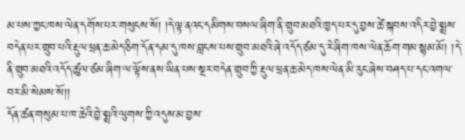མ་པས་ཀྱང་ཁས་ལེན་དགོས་པར་གསུངས་སོ། །དེ་ལྟ་ནའང་དམིགས་བསལ་ཞིག་ནི་གྲུབ་མཐའི་ཁྱད་པར་དུ་བྱས་ཚེ་སྐབས་འདིར་བྱེ་སྨྲས་བདེན་པར་གྲུབ་པའི་རྡུལ་ཕྲན་ཆ་མེད་ཅིག་དོན་དམ་དུ་ཁས་བླངས་པས་གྲུབ་མཐའི་ཞེ་འདོད་ཙམ་དུ་རེ་ཞིག་ཁས་ལེན་ཆོག་གམ་སྙམ་མོ། །དེ་ནི་གྲུབ་མཐའི་འདོད་ཚུལ་ཙམ་ཞིག་ལ་ལྟོས་ནས་ཡིན་པས་སྔར་བདེན་གྲུབ་ཀྱི་རྡུལ་ཕྲན་ཆ་མེད་ཁས་ལེན་མི་རུང་ཞེས་བཤད་པ་དང་འགལ་བར་མི་སེམས་སོ།།
དོན་ཚན་གསུམ་པ་ཁ་ཆེའི་བྱེ་སྨྲའི་ལུགས་ཀྱི་འདུས་མ་བྱས་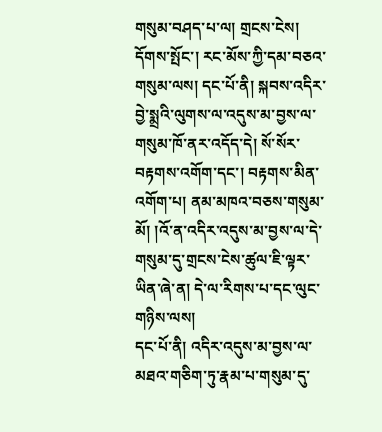གསུམ་བཤད་པ་ལ། གྲངས་ངེས། དོགས་སྤོང་། རང་མོས་ཀྱི་དམ་བཅའ་གསུམ་ལས། དང་པོ་ནི། སྐབས་འདིར་བྱེ་སྨྲའི་ལུགས་ལ་འདུས་མ་བྱས་ལ་གསུམ་ཁོ་ནར་འདོད་དེ། སོ་སོར་བརྟགས་འགོག་དང་། བརྟགས་མིན་འགོག་པ། ནམ་མཁའ་བཅས་གསུམ་མོ། །འོ་ན་འདིར་འདུས་མ་བྱས་ལ་དེ་གསུམ་དུ་གྲངས་ངེས་ཚུལ་ཇི་ལྟར་ཡིན་ཞེ་ན། དེ་ལ་རིགས་པ་དང་ལུང་གཉིས་ལས།
དང་པོ་ནི། འདིར་འདུས་མ་བྱས་ལ་མཐའ་གཅིག་ཏུ་རྣམ་པ་གསུམ་དུ་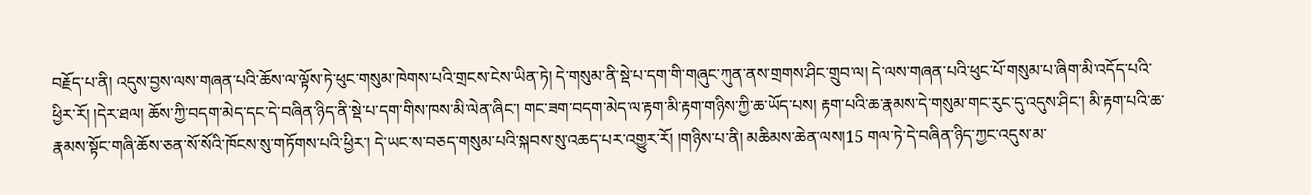བརྗོད་པ་ནི། འདུས་བྱས་ལས་གཞན་པའི་ཆོས་ལ་ལྟོས་ཏེ་ཕུང་གསུམ་ཁེགས་པའི་གྲངས་ངེས་ཡིན་ཏེ། དེ་གསུམ་ནི་སྡེ་པ་དག་གི་གཞུང་ཀུན་ནས་གྲགས་ཤིང་གྲུབ་ལ། དེ་ལས་གཞན་པའི་ཕུང་པོ་གསུམ་པ་ཞིག་མི་འདོད་པའི་ཕྱིར་རོ། །དེར་ཐལ། ཆོས་ཀྱི་བདག་མེད་དང་དེ་བཞིན་ཉིད་ནི་སྡེ་པ་དག་གིས་ཁས་མི་ལེན་ཞིང་། གང་ཟག་བདག་མེད་ལ་རྟག་མི་རྟག་གཉིས་ཀྱི་ཆ་ཡོད་པས། རྟག་པའི་ཆ་རྣམས་དེ་གསུམ་གང་རུང་དུ་འདུས་ཤིང་། མི་རྟག་པའི་ཆ་རྣམས་སྟོང་གཞི་ཆོས་ཅན་སོ་སོའི་ཁོངས་སུ་གཏོགས་པའི་ཕྱིར་། དེ་ཡང་ས་བཅད་གསུམ་པའི་སྐབས་སུ་འཆད་པར་འགྱུར་རོ། །གཉིས་པ་ནི། མཆིམས་ཆེན་ལས།15 གལ་ཏེ་དེ་བཞིན་ཉིད་ཀྱང་འདུས་མ་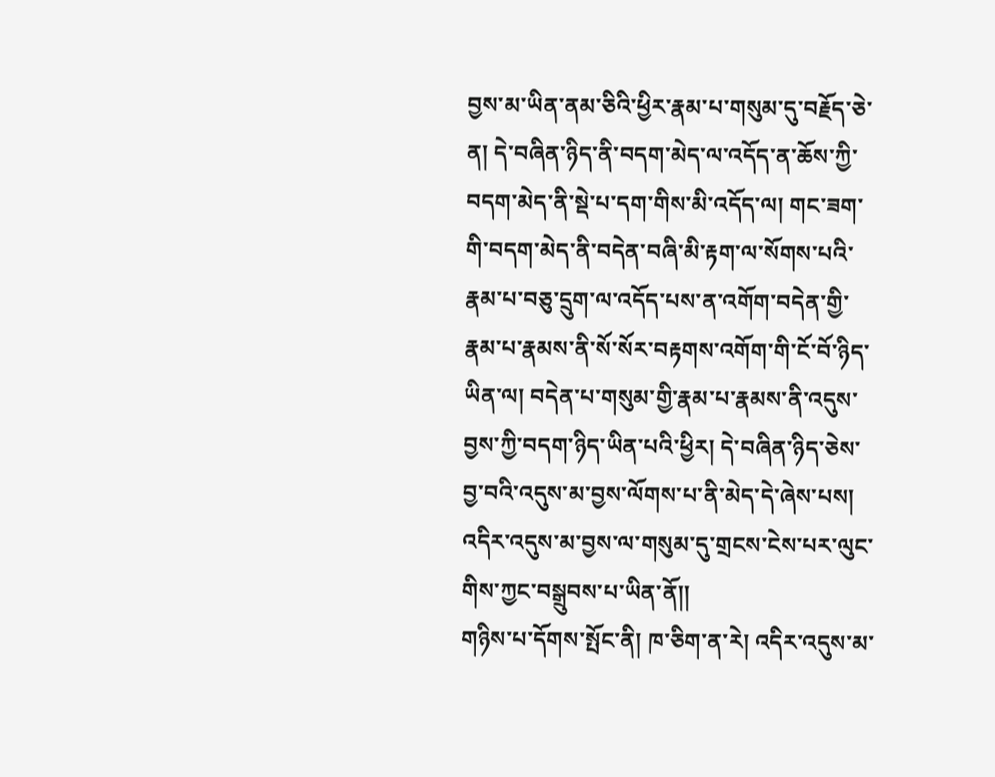བྱས་མ་ཡིན་ནམ་ཅིའི་ཕྱིར་རྣམ་པ་གསུམ་དུ་བརྗོད་ཅེ་ན། དེ་བཞིན་ཉིད་ནི་བདག་མེད་ལ་འདོད་ན་ཆོས་ཀྱི་བདག་མེད་ནི་སྡེ་པ་དག་གིས་མི་འདོད་ལ། གང་ཟག་གི་བདག་མེད་ནི་བདེན་བཞི་མི་རྟག་ལ་སོགས་པའི་རྣམ་པ་བཅུ་དྲུག་ལ་འདོད་པས་ན་འགོག་བདེན་གྱི་རྣམ་པ་རྣམས་ནི་སོ་སོར་བརྟགས་འགོག་གི་ངོ་བོ་ཉིད་ཡིན་ལ། བདེན་པ་གསུམ་གྱི་རྣམ་པ་རྣམས་ནི་འདུས་བྱས་ཀྱི་བདག་ཉིད་ཡིན་པའི་ཕྱིར། དེ་བཞིན་ཉིད་ཅེས་བྱ་བའི་འདུས་མ་བྱས་ལོགས་པ་ནི་མེད་དེ་ཞེས་པས། འདིར་འདུས་མ་བྱས་ལ་གསུམ་དུ་གྲངས་ངེས་པར་ལུང་གིས་ཀྱང་བསྒྲུབས་པ་ཡིན་ནོ།།
གཉིས་པ་དོགས་སྤོང་ནི། ཁ་ཅིག་ན་རེ། འདིར་འདུས་མ་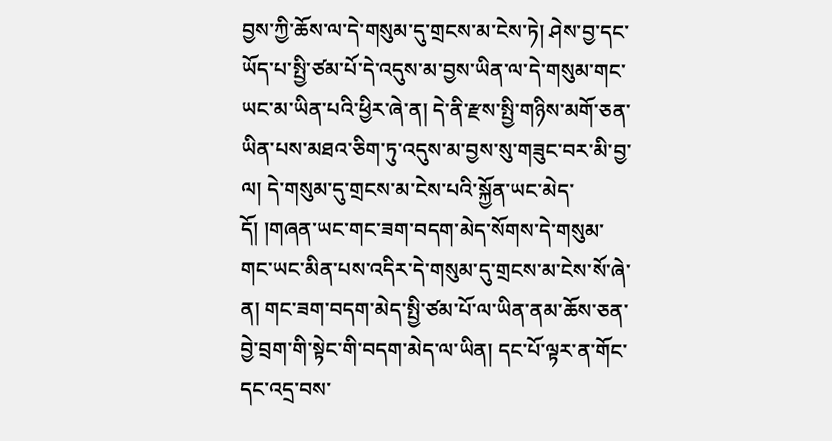བྱས་ཀྱི་ཆོས་ལ་དེ་གསུམ་དུ་གྲངས་མ་ངེས་ཏེ། ཤེས་བྱ་དང་ཡོད་པ་སྤྱི་ཙམ་པོ་དེ་འདུས་མ་བྱས་ཡིན་ལ་དེ་གསུམ་གང་ཡང་མ་ཡིན་པའི་ཕྱིར་ཞེ་ན། དེ་ནི་རྫས་སྤྱི་གཉིས་མགོ་ཅན་ཡིན་པས་མཐའ་ཅིག་ཏུ་འདུས་མ་བྱས་སུ་གཟུང་བར་མི་བྱ་ལ། དེ་གསུམ་དུ་གྲངས་མ་ངེས་པའི་སྐྱོན་ཡང་མེད་དོ། །གཞན་ཡང་གང་ཟག་བདག་མེད་སོགས་དེ་གསུམ་གང་ཡང་མིན་པས་འདིར་དེ་གསུམ་དུ་གྲངས་མ་ངེས་སོ་ཞེ་ན། གང་ཟག་བདག་མེད་སྤྱི་ཙམ་པོ་ལ་ཡིན་ནམ་ཆོས་ཅན་བྱེ་བྲག་གི་སྟེང་གི་བདག་མེད་ལ་ཡིན། དང་པོ་ལྟར་ན་གོང་དང་འདྲ་བས་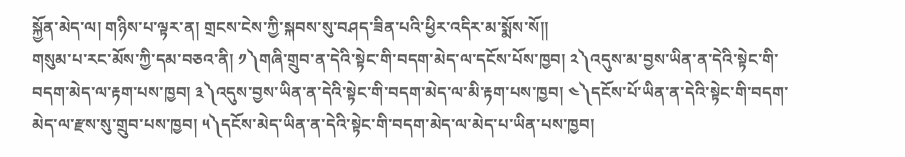སྐྱོན་མེད་ལ། གཉིས་པ་ལྟར་ན། གྲངས་ངེས་ཀྱི་སྐབས་སུ་བཤད་ཟིན་པའི་ཕྱིར་འདིར་མ་སྨོས་སོ།།
གསུམ་པ་རང་མོས་ཀྱི་དམ་བཅའ་ནི། ༡༽གཞི་གྲུབ་ན་དེའི་སྟེང་གི་བདག་མེད་ལ་དངོས་པོས་ཁྱབ། ༢༽འདུས་མ་བྱས་ཡིན་ན་དེའི་སྟེང་གི་བདག་མེད་ལ་རྟག་པས་ཁྱབ། ༣༽འདུས་བྱས་ཡིན་ན་དེའི་སྟེང་གི་བདག་མེད་ལ་མི་རྟག་པས་ཁྱབ། ༤༽དངོས་པོ་ཡིན་ན་དེའི་སྟེང་གི་བདག་མེད་ལ་རྫས་སུ་གྲུབ་པས་ཁྱབ། ༥༽དངོས་མེད་ཡིན་ན་དེའི་སྟེང་གི་བདག་མེད་ལ་མེད་པ་ཡིན་པས་ཁྱབ།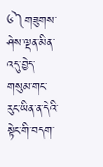༦༽གཟུགས་ཤེས་ལྡན་མིན་འདུ་བྱེད་གསུམ་གང་རུང་ཡིན་ན་དེའི་སྟེང་གི་བདག་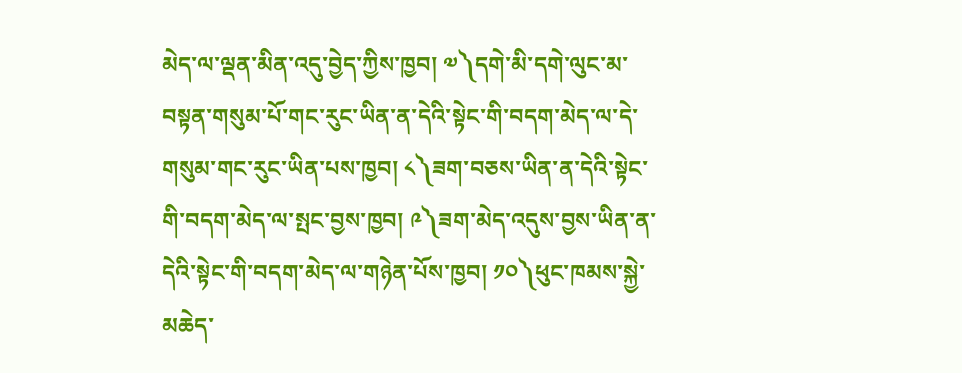མེད་ལ་ལྡན་མིན་འདུ་བྱེད་ཀྱིས་ཁྱབ། ༧༽དགེ་མི་དགེ་ལུང་མ་བསྟན་གསུམ་པོ་གང་རུང་ཡིན་ན་དེའི་སྟེང་གི་བདག་མེད་ལ་དེ་གསུམ་གང་རུང་ཡིན་པས་ཁྱབ། ༨༽ཟག་བཅས་ཡིན་ན་དེའི་སྟེང་གི་བདག་མེད་ལ་སྤང་བྱས་ཁྱབ། ༩༽ཟག་མེད་འདུས་བྱས་ཡིན་ན་དེའི་སྟེང་གི་བདག་མེད་ལ་གཉེན་པོས་ཁྱབ། ༡༠༽ཕུང་ཁམས་སྐྱེ་མཆེད་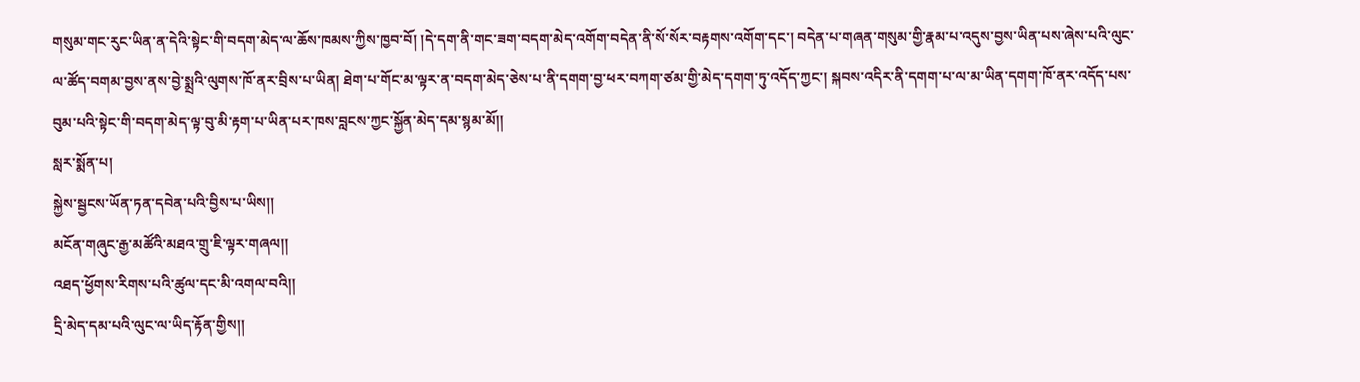གསུམ་གང་རུང་ཡིན་ན་དེའི་སྟེང་གི་བདག་མེད་ལ་ཆོས་ཁམས་ཀྱིས་ཁྱབ་བོ། །དེ་དག་ནི་གང་ཟག་བདག་མེད་འགོག་བདེན་ནི་སོ་སོར་བརྟགས་འགོག་དང་། བདེན་པ་གཞན་གསུམ་གྱི་རྣམ་པ་འདུས་བྱས་ཡིན་པས་ཞེས་པའི་ལུང་ལ་ཚོད་བགམ་བྱས་ནས་བྱེ་སྨྲའི་ལུགས་ཁོ་ནར་བྲིས་པ་ཡིན། ཐེག་པ་གོང་མ་ལྟར་ན་བདག་མེད་ཅེས་པ་ནི་དགག་བྱ་ཕར་བཀག་ཙམ་གྱི་མེད་དགག་ཏུ་འདོད་ཀྱང་། སྐབས་འདིར་ནི་དགག་པ་ལ་མ་ཡིན་དགག་ཁོ་ནར་འདོད་པས་བུམ་པའི་སྟེང་གི་བདག་མེད་ལྟ་བུ་མི་རྟག་པ་ཡིན་པར་ཁས་བླངས་ཀྱང་སྐྱོན་མེད་དམ་སྙམ་མོ།།
སླར་སྨོན་པ།
སྐྱེས་སྦྱངས་ཡོན་ཏན་དབེན་པའི་བྱིས་པ་ཡིས།།
མངོན་གཞུང་རྒྱ་མཚོའི་མཐའ་གྲུ་ཇི་ལྟར་གཞལ།།
འཐད་ཕྱོགས་རིགས་པའི་ཚུལ་དང་མི་འགལ་བའི།།
དྲི་མེད་དམ་པའི་ལུང་ལ་ཡིད་རྟོན་གྱིས།།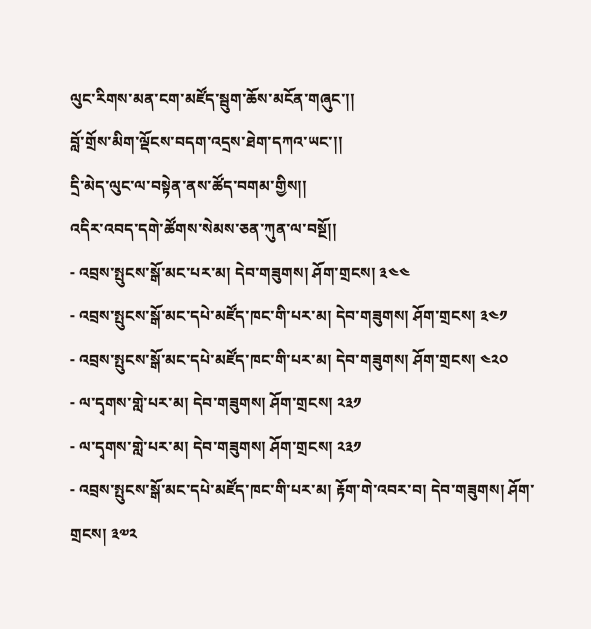ལུང་རིགས་མན་ངག་མཛོད་སྦུག་ཆོས་མངོན་གཞུང་།།
བློ་གྲོས་མིག་ལྡོངས་བདག་འདྲས་ཐེག་དཀའ་ཡང་།།
དྲི་མེད་ལུང་ལ་བསྟེན་ནས་ཚོད་བགམ་གྱིས།།
འདིར་འབད་དགེ་ཚོགས་སེམས་ཅན་ཀུན་ལ་བསྔོ།།
- འབྲས་སྤུངས་སྒོ་མང་པར་མ། དེབ་གཟུགས། ཤོག་གྲངས། ༣༤༤
- འབྲས་སྤུངས་སྒོ་མང་དཔེ་མཛོད་ཁང་གི་པར་མ། དེབ་གཟུགས། ཤོག་གྲངས། ༣༤༡
- འབྲས་སྤུངས་སྒོ་མང་དཔེ་མཛོད་ཁང་གི་པར་མ། དེབ་གཟུགས། ཤོག་གྲངས། ༤༢༠
- ལ་དྭགས་གླེ་པར་མ། དེབ་གཟུགས། ཤོག་གྲངས། ༢༣༡
- ལ་དྭགས་གླེ་པར་མ། དེབ་གཟུགས། ཤོག་གྲངས། ༢༣༡
- འབྲས་སྤུངས་སྒོ་མང་དཔེ་མཛོད་ཁང་གི་པར་མ། རྟོག་གེ་འབར་བ། དེབ་གཟུགས། ཤོག་གྲངས། ༣༧༢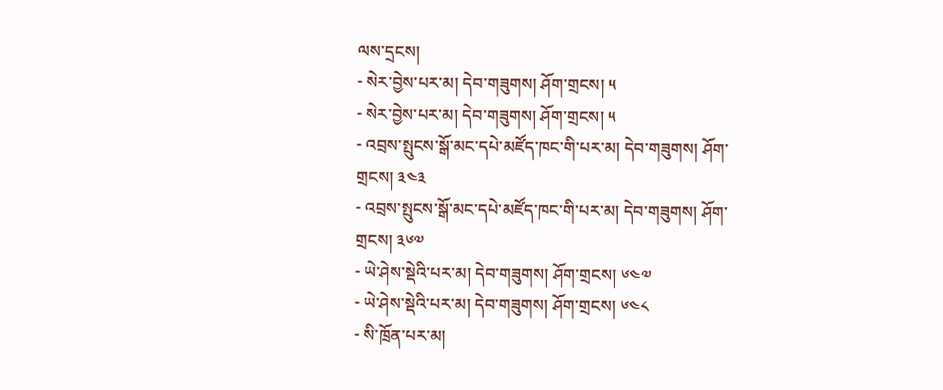ལས་དྲངས།
- སེར་བྱེས་པར་མ། དེབ་གཟུགས། ཤོག་གྲངས། ༥
- སེར་བྱེས་པར་མ། དེབ་གཟུགས། ཤོག་གྲངས། ༥
- འབྲས་སྤུངས་སྒོ་མང་དཔེ་མཛོད་ཁང་གི་པར་མ། དེབ་གཟུགས། ཤོག་གྲངས། ༣༤༣
- འབྲས་སྤུངས་སྒོ་མང་དཔེ་མཛོད་ཁང་གི་པར་མ། དེབ་གཟུགས། ཤོག་གྲངས། ༣༦༧
- ཡེ་ཤེས་སྡེའི་པར་མ། དེབ་གཟུགས། ཤོག་གྲངས། ༦༤༧
- ཡེ་ཤེས་སྡེའི་པར་མ། དེབ་གཟུགས། ཤོག་གྲངས། ༦༤༨
- སི་ཁྲོན་པར་མ།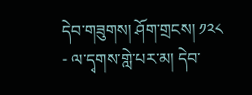དེབ་གཟུགས། ཤོག་གྲངས། ༡༢༨
- ལ་དྭགས་གླེ་པར་མ། དེབ་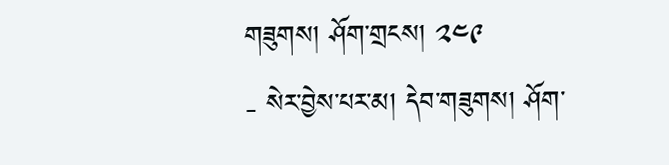གཟུགས། ཤོག་གྲངས། ༢༤༩
- སེར་བྱེས་པར་མ། དེབ་གཟུགས། ཤོག་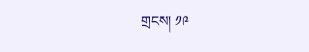གྲངས། ༡༩